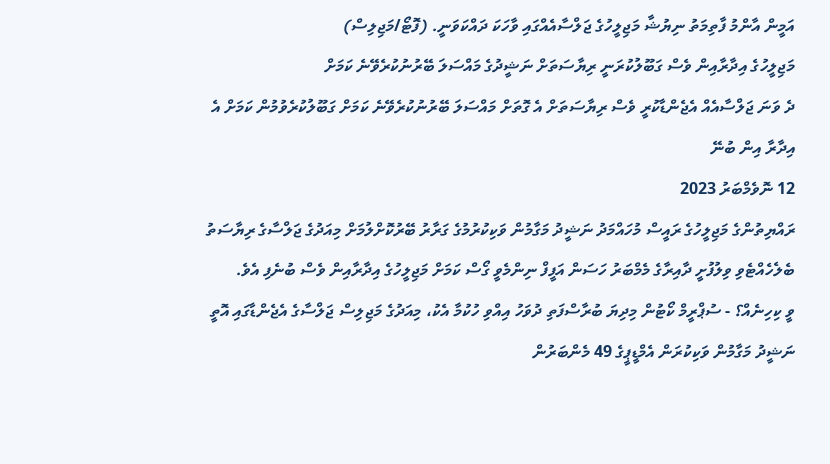އަމީން އާންމު ފާތިމަތު ނިޔުޝާ މަޖިލީހުގެ ޖަލްސާއެއްގައި ވާހަކަ ދައްކަވަނީ. (ފޮޓޯ/މަޖިލިސް)
މަޖިލީހުގެ އިދާރާއިން ވެސް ގަބޫލުކުރަނީ ރިޔާސަތަށް ނަޝީދުގެ މައްސަލަ ބޭރުނުކުރެވޭނެ ކަމަށް
ދެ ވަނަ ޖަލްސާއެއް އެޖެންޑާކުރީ ވެސް ރިޔާސަތަށް އެ ގޮތަށް މައްސަލަ ބޭރުނުކުރެވޭނެ ކަމަށް ގަބޫލުކުރެވުމުން ކަމަށް އެ އިދާރާ އިން ބުނޭ
12 ނޮވެމްބަރު 2023
ރައްޔިތުންގެ މަޖިލީހުގެ ރައީސް މުހައްމަދު ނަޝީދު މަގާމުން ވަކިކުރުމުގެ ގަރާރު ބޭރުކޮށްލުމަށް މިއަދުގެ ޖަލްސާގެ ރިޔާސަތު ބެލެހެއްޓެވި ވިލުފުށީ ދާއިރާގެ މެމްބަރު ހަސަން އަފީފް ނިންމެވީ ގޯސް ކަމަށް މަޖިލީހުގެ އިދާރާއިން ވެސް ބުނެފި އެވެ.
ވީ ކިހިނެއް؟ - ސުޕްރީމް ކޯޓުން މިދިޔަ ބުރާސްފަތި ދުވަހު އިއްވި ހުކުމާ އެކު، މިއަދުގެ މަޖިލިސް ޖަލްސާގެ އެޖެންޑާގައި އޮތީ ނަޝީދު މަގާމުން ވަކިކުރަން އެމްޑީޕީގެ 49 މެންބަރުން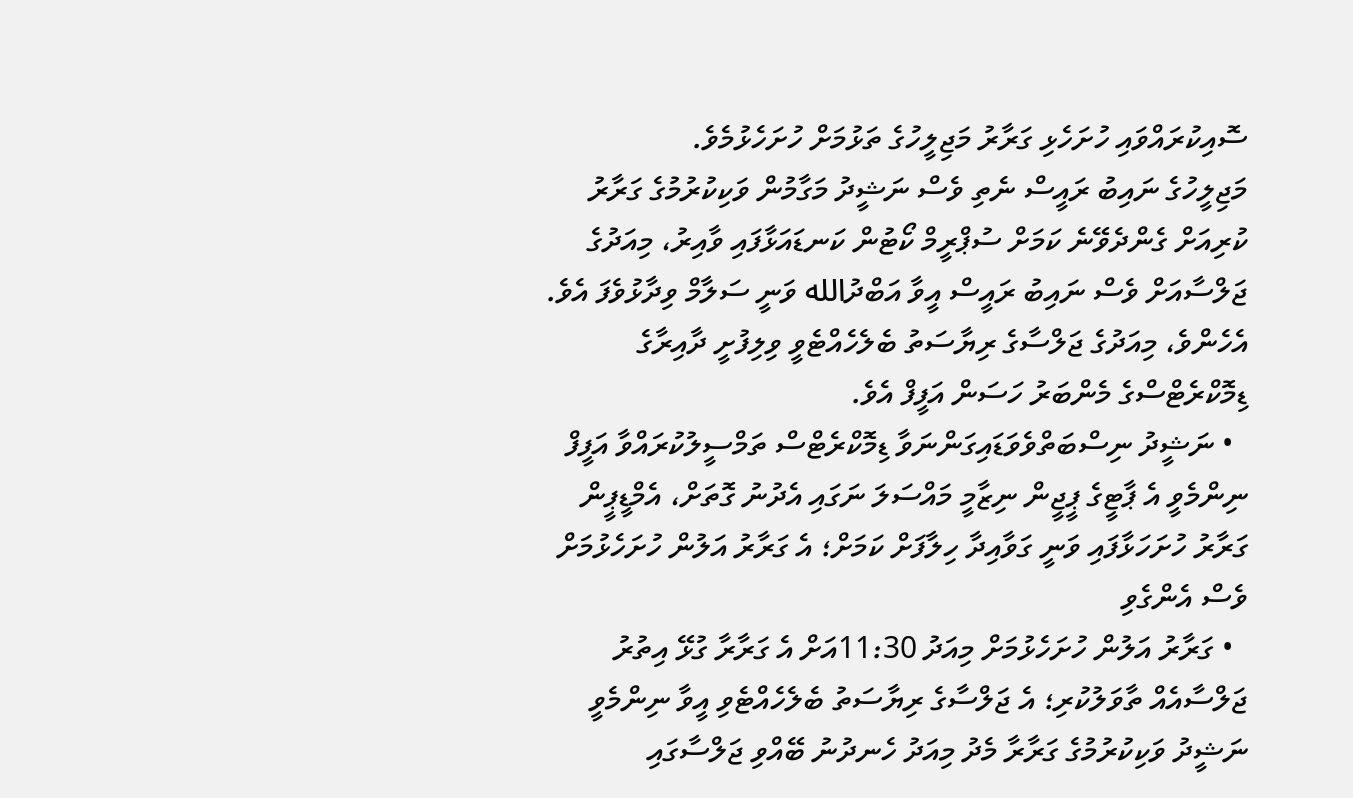ސޮއިކުރައްވައި ހުށަހެޅި ގަރާރު މަޖިލީހުގެ ތަޅުމަށް ހުށަހެޅުމެވެ.
މަޖިލީހުގެ ނައިބު ރައީސް ނެތި ވެސް ނަޝީދު މަގާމުން ވަކިކުރުމުގެ ގަރާރު ކުރިއަށް ގެންދެވޭނެ ކަމަށް ސުޕްރީމް ކޯޓުން ކަނޑައަޅާފައި ވާއިރު، މިއަދުގެ ޖަލްސާއަށް ވެސް ނައިބު ރައީސް އީވާ އަބްދުالله ވަނީ ސަލާމް ވިދާޅުވެފަ އެވެ. އެހެންވެ، މިއަދުގެ ޖަލްސާގެ ރިޔާސަތު ބެލެހެއްޓެވީ ވިލިފުށީ ދާއިރާގެ ޑިމޮކްރެޓްސްގެ މެންބަރު ހަސަން އަފީފް އެވެ.
  • ނަޝީދު ނިސްބަތްވެވަޑައިގަންނަވާ ޑިމޮކްރެޓްސް ތަމްސީލުކުރައްވާ އަފީފް ނިންމެވީ އެ ޕާޓީގެ ޕީޖީން ނިޒާމީ މައްސަލަ ނަގައި އެދުނު ގޮތަށް، އެމްޑީޕީން ގަރާރު ހުށަހަޅާފައި ވަނީ ގަވާއިދާ ހިލާފަށް ކަމަށް؛ އެ ގަރާރު އަލުން ހުށަހެޅުމަށް ވެސް އެންގެވި
  • ގަރާރު އަލުން ހުށަހެޅުމަށް މިއަދު 11:30އަށް އެ ގަރާރާ ގުޅޭ އިތުރު ޖަލްސާއެއް ތާވަލުކުރި؛ އެ ޖަލްސާގެ ރިޔާސަތު ބެލެހެއްޓެވި އީވާ ނިންމެވީ ނަޝީދު ވަކިކުރުމުގެ ގަރާރާ މެދު މިއަދު ހެނދުނު ބޭއްވި ޖަލްސާގައި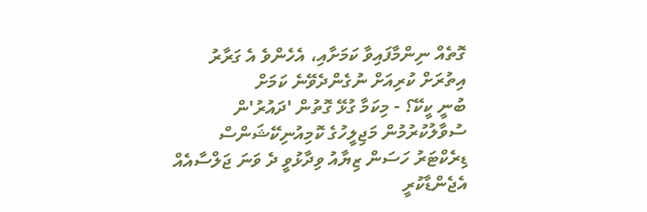ގޮތެއް ނިންމާފައިވާ ކަމަށާއި، އެހެންވެ އެ ގަރާރު އިތުރަށް ކުރިއަށް ނުގެންދެވޭނެ ކަމަށް
ބުނީ ކީކޭ؟ - މިކަމާ ގުޅޭ ގޮތުން 'ދައުރު'ން ސުވާލުކުރުމުން މަޖިލީހުގެ ކޮމިއުނިކޭޝަންސް ޑިރެކްޓަރު ހަސަން ޒިޔާއު ވިދާޅުވީ ދެ ވަނަ ޖަލްސާއެއް އެޖެންޑާކުރީ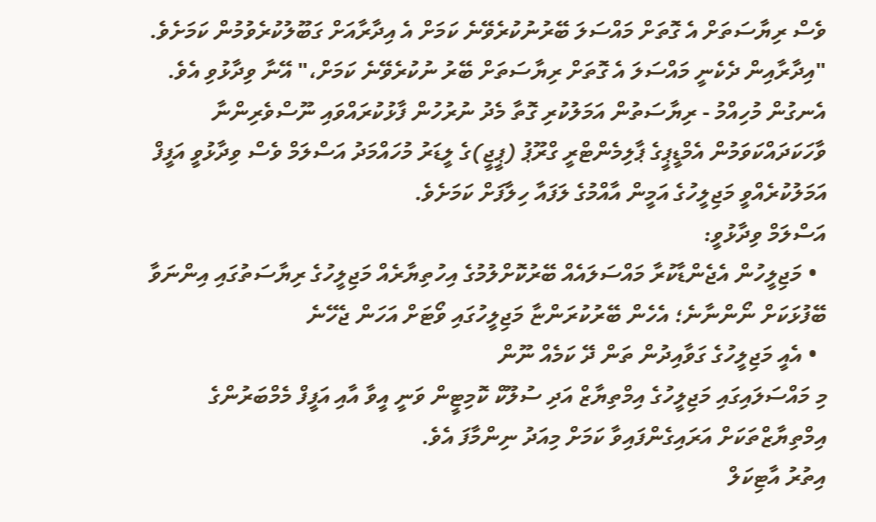ވެސް ރިޔާސަތަށް އެ ގޮތަށް މައްސަލަ ބޭރުނުކުރެވޭނެ ކަމަށް އެ އިދާރާއަށް ގަބޫލުކުރެވުމުން ކަމަށެވެ.
"އިދާރާއިން ދެކެނީ މައްސަލަ އެ ގޮތަށް ރިޔާސަތަށް ބޭރު ނުކުރެވޭނެ ކަމަށް،" އޭނާ ވިދާޅުވި އެވެ.
އެނގުން މުހިއްމު - ރިޔާސަތުން އަމަލުކުރި ގޮތާ މެދު ނުރުހުން ފާޅުކުރައްވައި ނޫސްވެރިންނާ ވާހަކަދައްކަވަމުން އެމްޑީޕީގެ ޕާލިމެންޓްރީ ގްރޫޕު (ޕީޖީ)ގެ ލީޑަރު މުހައްމަދު އަސްލަމް ވެސް ވިދާޅުވީ އަފީފް އަމަލުކުރެއްވީ މަޖިލީހުގެ އަމީން އާއްމުގެ ލަފައާ ހިލާފަށް ކަމަށެވެ.
އަސްލަމް ވިދާޅުވީ:
  • މަޖިލީހުން އެޖެންޑާކުރާ މައްސަލައެއް ބޭރުކޮށްލުމުގެ އިހުތިޔާރެއް މަޖިލީހުގެ ރިޔާސަތުގައި އިންނަވާ ބޭފުޅަކަށް ނޯންނާނެ؛ އެހެން ބޭރުކުރަންޏާ މަޖިލީހުގައި ވޯޓަށް އަހަން ޖެހޭނެ
  • އެއީ މަޖިލީހުގެ ގަވާއިދުން ތަން ދޭ ކަމެއް ނޫން
މި މައްސަލައިގައި މަޖިލީހުގެ އިމްތިޔާޒް އަދި ސުލޫކް ކޮމިޓީން ވަނީ އީވާ އާއި އަފީފް މެމްބަރުންގެ އިމްތިޔާޒްތަކަށް އަރައިގެންފައިވާ ކަމަށް މިއަދު ނިންމާފަ އެވެ.
އިތުރު އާޓިކަލް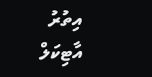އިތުރު އާޓިކަލް